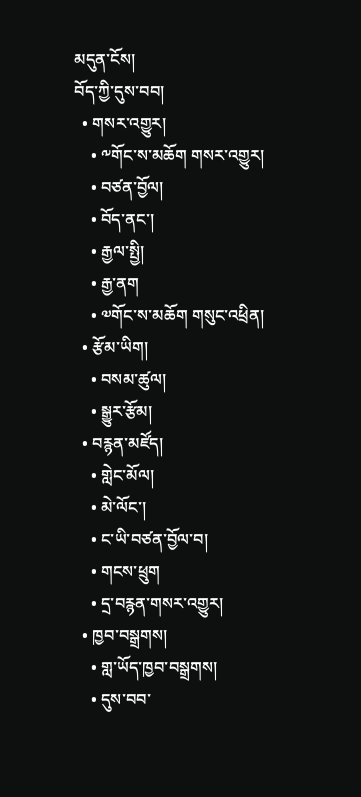མདུན་ངོས།
བོད་ཀྱི་དུས་བབ།
  • གསར་འགྱུར།
    • ༸གོང་ས་མཆོག གསར་འགྱུར།
    • བཙན་བྱོལ།
    • བོད་ནང་།
    • རྒྱལ་སྤྱི།
    • རྒྱ་ནག
    • ༧གོང་ས་མཆོག གསུང་འཕྲིན།
  • རྩོམ་ཡིག།
    • བསམ་ཚུལ།
    • སྒྱུར་རྩོམ།
  • བརྙན་མཛོད།
    • གླེང་མོལ།
    • མེ་ལོང་།
    • ང་ཡི་བཙན་བྱོལ་བ།
    • གངས་ཕྲུག
    • དྲ་བརྙན་གསར་འགྱུར།
  • ཁྱབ་བསྒྲགས།
    • གླ་ཡོད་ཁྱབ་བསྒྲགས།
    • དུས་བབ་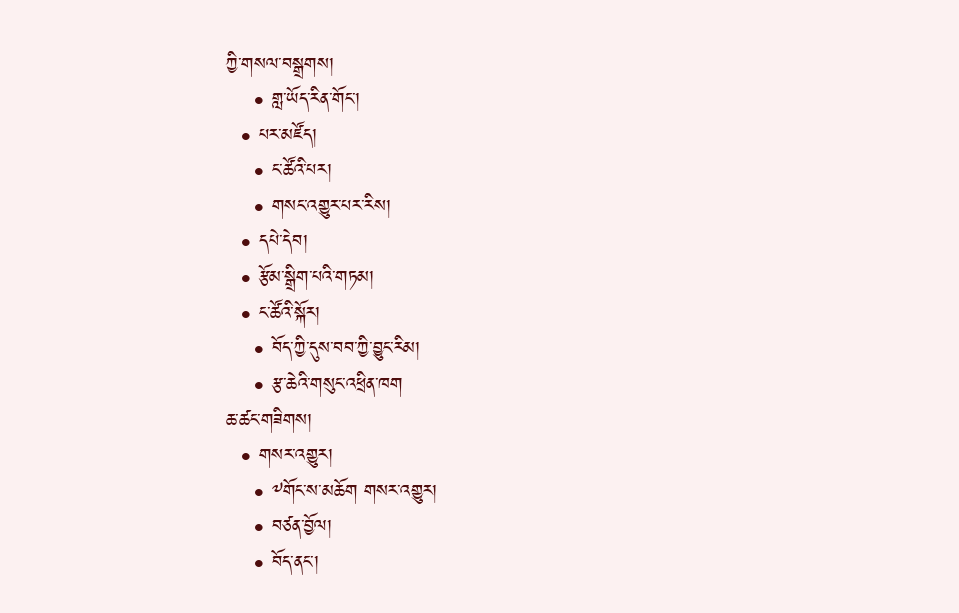ཀྱི་གསལ་བསྒྲགས།
    • གླ་ཡོད་རིན་གོང་།
  • པར་མཛོད།
    • ང་ཚོའི་པར།
    • གསང་འགྱུར་པར་རིས།
  • དཔེ་དེབ།
  • རྩོམ་སྒྲིག་པའི་གཏམ།
  • ང་ཚོའི་སྐོར།
    • བོད་ཀྱི་དུས་བབ་ཀྱི་བྱུང་རིམ།
    • རྩ་ཆེའི་གསུང་འཕྲིན་ཁག
ཆ་ཚང་གཟིགས།
  • གསར་འགྱུར།
    • ༸གོང་ས་མཆོག གསར་འགྱུར།
    • བཙན་བྱོལ།
    • བོད་ནང་།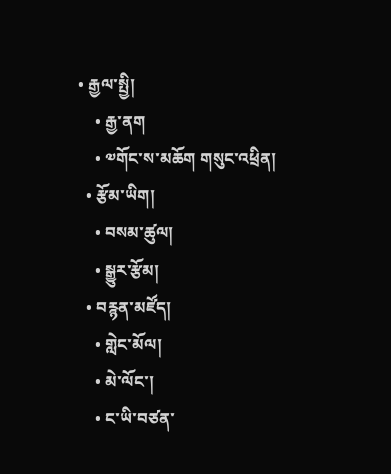• རྒྱལ་སྤྱི།
    • རྒྱ་ནག
    • ༧གོང་ས་མཆོག གསུང་འཕྲིན།
  • རྩོམ་ཡིག།
    • བསམ་ཚུལ།
    • སྒྱུར་རྩོམ།
  • བརྙན་མཛོད།
    • གླེང་མོལ།
    • མེ་ལོང་།
    • ང་ཡི་བཙན་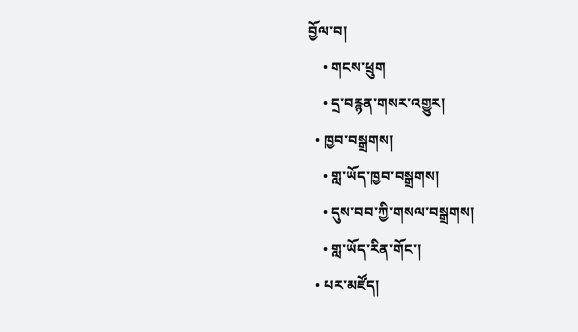བྱོལ་བ།
    • གངས་ཕྲུག
    • དྲ་བརྙན་གསར་འགྱུར།
  • ཁྱབ་བསྒྲགས།
    • གླ་ཡོད་ཁྱབ་བསྒྲགས།
    • དུས་བབ་ཀྱི་གསལ་བསྒྲགས།
    • གླ་ཡོད་རིན་གོང་།
  • པར་མཛོད།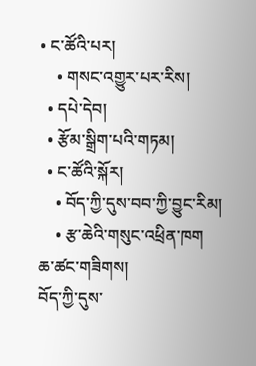• ང་ཚོའི་པར།
    • གསང་འགྱུར་པར་རིས།
  • དཔེ་དེབ།
  • རྩོམ་སྒྲིག་པའི་གཏམ།
  • ང་ཚོའི་སྐོར།
    • བོད་ཀྱི་དུས་བབ་ཀྱི་བྱུང་རིམ།
    • རྩ་ཆེའི་གསུང་འཕྲིན་ཁག
ཆ་ཚང་གཟིགས།
བོད་ཀྱི་དུས་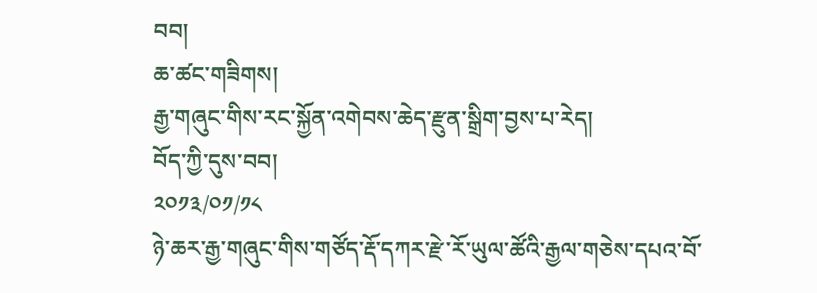བབ།
ཆ་ཚང་གཟིགས།
རྒྱ་གཞུང་གིས་རང་སྐྱོན་འགེབས་ཆེད་རྫུན་སྒྲིག་བྱས་པ་རེད།
བོད་ཀྱི་དུས་བབ།
༢༠༡༣/༠༡/༡༨
ཉེ་ཆར་རྒྱ་གཞུང་གིས་གཙོད་རྡོ་དཀར་རྫེ་རོ་ཡུལ་ཚོའི་རྒྱལ་གཅེས་དཔའ་བོ་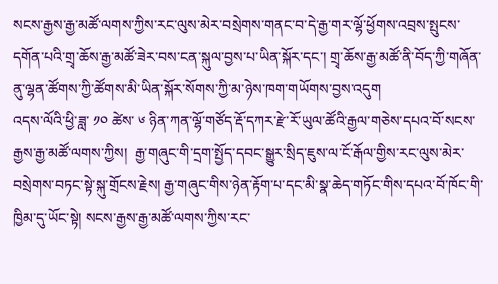སངས་རྒྱས་རྒྱ་མཚོ་ལགས་ཀྱིས་རང་ལུས་མེར་བསྲེགས་གནང་བ་དེ་རྒྱ་གར་ལྷོ་ཕྱོགས་འབྲས་སྤུངས་དགོན་པའི་གྲྭ་ཆོས་རྒྱ་མཚོ་ཟེར་བས་ངན་སྐུལ་བྱས་པ་ཡིན་སྐོར་དང་། གྲྭ་ཆོས་རྒྱ་མཚོ་ནི་བོད་ཀྱི་གཞོན་ནུ་ལྷན་ཚོགས་ཀྱི་ཚོགས་མི་ཡིན་སྐོར་སོགས་ཀྱི་མ་ཉེས་ཁག་གཡོགས་བྱས་འདུག
འདས་ལོའི་ཕྱི་ཟླ་ ༡༠ ཚེས་ ༦ ཉིན་ཀན་ལྷོ་གཙོད་རྡོ་དཀར་རྫེ་རོ་ཡུལ་ཚོའི་རྒྱལ་གཅེས་དཔའ་བོ་སངས་རྒྱས་རྒྱ་མཚོ་ལགས་ཀྱིས།  རྒྱ་གཞུང་གི་དྲག་སྤྱོད་དབང་སྒྱུར་སྲིད་ཇུས་ལ་ངོ་རྒོལ་གྱིས་རང་ལུས་མེར་བསྲེགས་བཏང་སྟེ་སྐུ་གྲོངས་རྗེས། རྒྱ་གཞུང་གིས་ཉེན་རྟོག་པ་དང་མི་སྣ་ཆེད་གཏོང་གིས་དཔའ་བོ་ཁོང་གི་ཁྱིམ་དུ་ཡོང་སྟེ། སངས་རྒྱས་རྒྱ་མཚོ་ལགས་ཀྱིས་རང་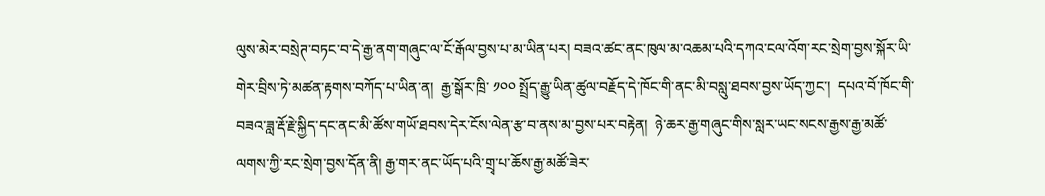ལུས་མེར་བསྲེཊ་བཏང་བ་དེ་རྒྱ་ནག་གཞུང་ལ་ངོ་རྒོལ་བྱས་པ་མ་ཡིན་པར། བཟའ་ཚང་ནང་ཁུལ་མ་འཆམ་པའི་དཀའ་ངལ་འོག་རང་སྲེག་བྱས་སྐོར་ཡི་གེར་བྲིས་ཏེ་མཚན་རྟགས་བཀོད་པ་ཡིན་ན།  རྒྱ་སྒོར་ཁྲི་ ༡༠༠ སྤྲོད་རྒྱུ་ཡིན་ཚུལ་བརྗོད་དེ་ཁོང་གི་ནང་མི་བསླུ་ཐབས་བྱས་ཡོད་ཀྱང་།  དཔའ་བོ་ཁོང་གི་བཟའ་ཟླ་རྡོ་རྗེ་སྐྱིད་དང་ནང་མི་ཚོས་གཡོ་ཐབས་དེར་ངོས་ལེན་རྩ་བ་ནས་མ་བྱས་པར་བརྟེན།  ཉེ་ཆར་རྒྱ་གཞུང་གིས་སླར་ཡང་སངས་རྒྱས་རྒྱ་མཚོ་ལགས་ཀྱི་རང་སྲེག་བྱས་དོན་ནི། རྒྱ་གར་ནང་ཡོད་པའི་གྲྭ་པ་ཆོས་རྒྱ་མཚོ་ཟེར་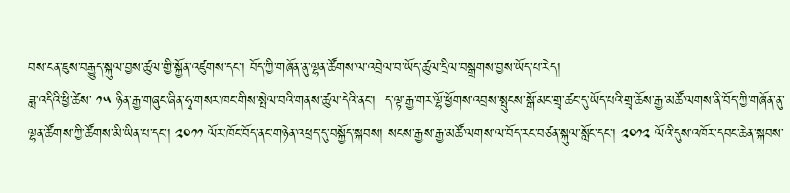བས་ངན་ཇུས་བརྒྱུད་སྐུལ་བྱས་ཚུལ་གྱི་སྐྱོན་འཛུགས་དང་། བོད་ཀྱི་གཞོན་ནུ་ལྷན་ཚོགས་ལ་འབྲེལ་བ་ཡོད་ཚུལ་དྲིལ་བསྒྲགས་བྱས་ཡོད་པ་རེད།
ཟླ་འདིའི་ཕྱི་ཚེས་ ༡༥ ཉིན་རྒྱ་གཞུང་ཞིན་ཧྭ་གསར་ཁང་གིས་སྤེལ་བའི་གནས་ཚུལ་དེའི་ནང་།  ད་ལྟ་རྒྱ་གར་ལྷོ་ཕྱོགས་འབྲས་སྤུངས་སྒོ་མང་གྲྭ་ཚང་དུ་ཡོད་པའི་གྲྭ་ཆོས་རྒྱ་མཚོ་ལགས་ནི་བོད་ཀྱི་གཞོན་ནུ་ལྷན་ཚོགས་ཀྱི་ཚོགས་མི་ཡིན་པ་དང་། ༢༠༡༡ ལོར་ཁོང་བོད་ནང་གཉེན་འཕྲད་དུ་བསྐྱོད་སྐབས། སངས་རྒྱས་རྒྱ་མཚོ་ལགས་ལ་བོད་རང་བཙན་སྐུལ་སློང་དང་། ༢༠༡༢ ལོའི་དུས་འཁོར་དབང་ཆེན་སྐབས་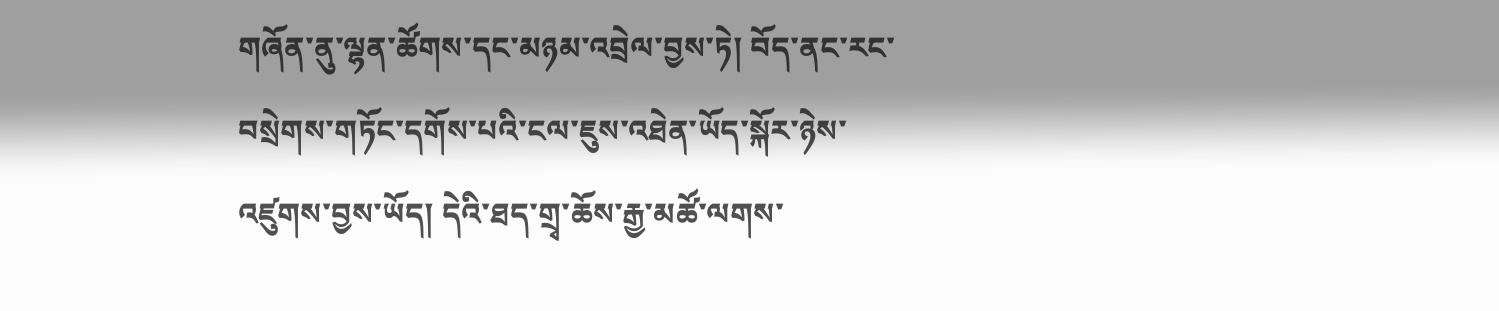གཞོན་ནུ་ལྷན་ཚོགས་དང་མཉམ་འབྲེལ་བྱས་ཏེ། བོད་ནང་རང་བསྲེགས་གཏོང་དགོས་པའི་ངལ་ཇུས་འཐེན་ཡོད་སྐོར་ཉེས་འཛུགས་བྱས་ཡོད། དེའི་ཐད་གྲྭ་ཆོས་རྒྱ་མཚོ་ལགས་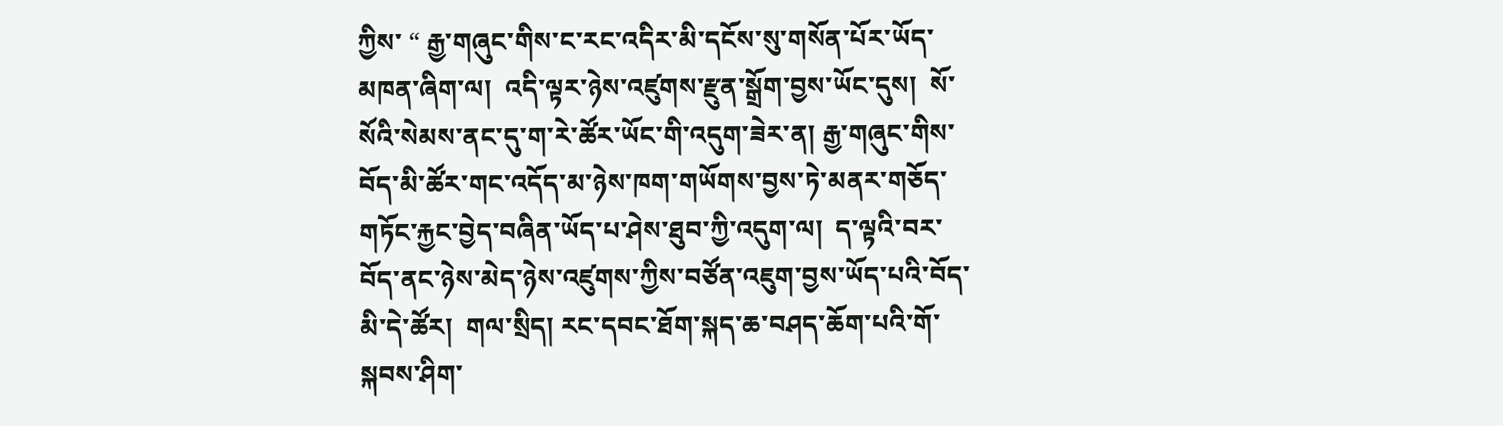ཀྱིས་ “ རྒྱ་གཞུང་གིས་ང་རང་འདིར་མི་དངོས་སུ་གསོན་པོར་ཡོད་མཁན་ཞིག་ལ།  འདི་ལྟར་ཉེས་འཛུགས་རྫུན་སྒྲོག་བྱས་ཡོང་དུས།  སོ་སོའི་སེམས་ནང་དུ་ག་རེ་ཚོར་ཡོང་གི་འདུག་ཟེར་ན། རྒྱ་གཞུང་གིས་བོད་མི་ཚོར་གང་འདོད་མ་ཉེས་ཁག་གཡོགས་བྱས་ཏེ་མནར་གཅོད་གཏོང་རྐྱང་བྱེད་བཞིན་ཡོད་པ་ཤེས་ཐུབ་ཀྱི་འདུག་ལ།  ད་ལྟའི་བར་བོད་ནང་ཉེས་མེད་ཉེས་འཛུགས་ཀྱིས་བཙོན་འཇུག་བྱས་ཡོད་པའི་བོད་མི་དེ་ཚོར།  གལ་སྲིད། རང་དབང་ཐོག་སྐད་ཆ་བཤད་ཆོག་པའི་གོ་སྐབས་ཤིག་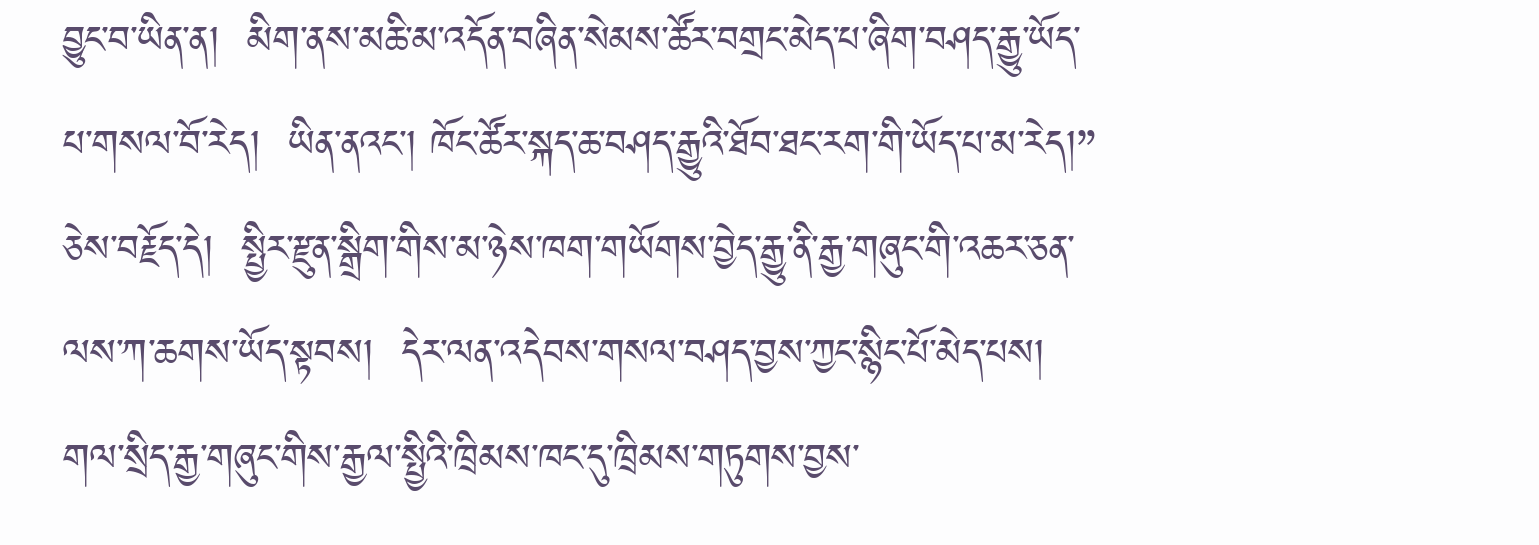བྱུང་བ་ཡིན་ན།  མིག་ནས་མཆི་མ་འདོན་བཞིན་སེམས་ཚོར་བགྲང་མེད་པ་ཞིག་བཤད་རྒྱུ་ཡོད་པ་གསལ་བོ་རེད།  ཡིན་ནའང་། ཁོང་ཚོར་སྐད་ཆ་བཤད་རྒྱུའི་ཐོབ་ཐང་རག་གི་ཡོད་པ་མ་རེད།” ཅེས་བརྗོད་དེ།  སྤྱིར་རྫུན་སྒྲིག་གིས་མ་ཉེས་ཁག་གཡོགས་བྱེད་རྒྱུ་ནི་རྒྱ་གཞུང་གི་འཆར་ཅན་ལས་ཀ་ཆགས་ཡོད་སྟབས།  དེར་ལན་འདེབས་གསལ་བཤད་བྱས་ཀྱང་སྙིང་པོ་མེད་པས།  གལ་སྲིད་རྒྱ་གཞུང་གིས་རྒྱལ་སྤྱིའི་ཁྲིམས་ཁང་དུ་ཁྲིམས་གཏུགས་བྱས་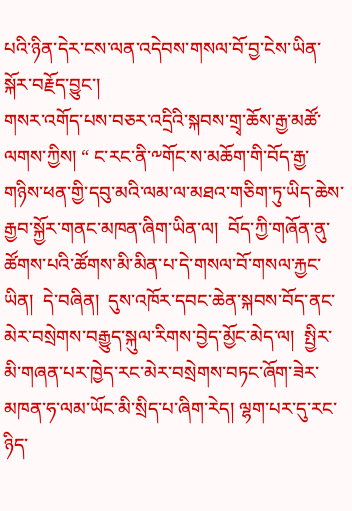པའི་ཉིན་དེར་ངས་ལན་འདེབས་གསལ་བོ་བྱ་ངེས་ཡིན་སྐོར་བརྗོད་བྱུང་།
གསར་འགོད་པས་བཅར་འདྲིའི་སྐབས་གྲྭ་ཆོས་རྒྱ་མཚོ་ལགས་ཀྱིས། “ ང་རང་ནི་༸གོང་ས་མཆོག་གི་བོད་རྒྱ་གཉིས་ཕན་གྱི་དབུ་མའི་ལམ་ལ་མཐའ་གཅིག་ཏུ་ཡིད་ཆེས་རྒྱབ་སྐྱོར་གནང་མཁན་ཞིག་ཡིན་ལ།  བོད་ཀྱི་གཞོན་ནུ་ཚོགས་པའི་ཚོགས་མི་མིན་པ་དེ་གསལ་བོ་གསལ་རྐྱང་ཡིན།  དེ་བཞིན།  དུས་འཁོར་དབང་ཆེན་སྐབས་བོད་ནང་མེར་བསྲེགས་བརྒྱུད་སྐུལ་རིགས་བྱེད་མྱོང་མེད་ལ།  སྤྱིར་མི་གཞན་པར་ཁྱེད་རང་མེར་བསྲེགས་བཏང་ཞོག་ཟེར་མཁན་ཧ་ལམ་ཡོང་མི་སྲིད་པ་ཞིག་རེད། ལྷག་པར་དུ་རང་ཉིད་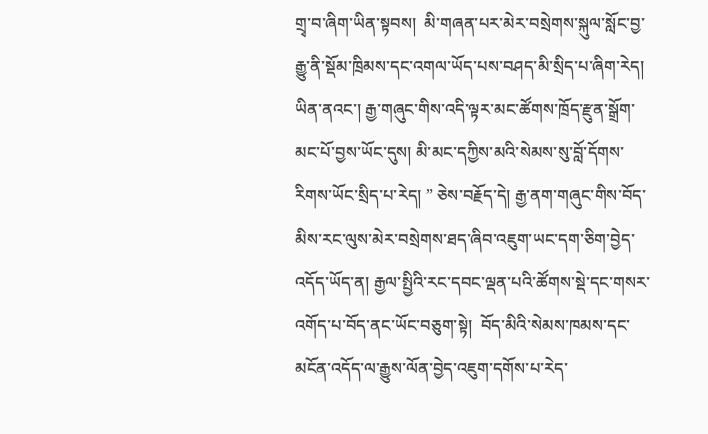གྲྭ་བ་ཞིག་ཡིན་སྟབས།  མི་གཞན་པར་མེར་བསྲེགས་སྐུལ་སློང་བྱ་རྒྱུ་ནི་སྡོམ་ཁྲིམས་དང་འགལ་ཡོད་པས་བཤད་མི་སྲིད་པ་ཞིག་རེད། ཡིན་ནའང་། རྒྱ་གཞུང་གིས་འདི་ལྟར་མང་ཚོགས་ཁྲོད་རྫུན་སྒྲོག་མང་པོ་བྱས་ཡོང་དུས། མི་མང་དཀྱིས་མའི་སེམས་སུ་བློ་དོགས་རིགས་ཡོང་སྲིད་པ་རེད། ” ཅེས་བརྗོད་དེ། རྒྱ་ནག་གཞུང་གིས་བོད་མིས་རང་ལུས་མེར་བསྲེགས་ཐད་ཞིབ་འཇུག་ཡང་དག་ཅིག་བྱེད་འདོད་ཡོད་ན། རྒྱལ་སྤྱིའི་རང་དབང་ལྡན་པའི་ཚོགས་སྡེ་དང་གསར་འགོད་པ་བོད་ནང་ཡོང་བཅུག་སྟེ།  བོད་མིའི་སེམས་ཁམས་དང་མངོན་འདོད་ལ་རྒྱུས་ལོན་བྱེད་འཇུག་དགོས་པ་རེད་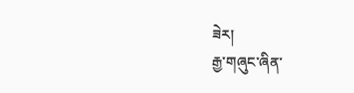ཟེར།
རྒྱ་གཞུང་ཞིན་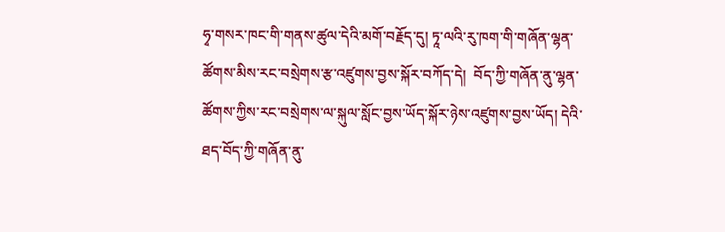ཧྭ་གསར་ཁང་གི་གནས་ཚུལ་དེའི་མགོ་བརྗོད་དུ། ཏཱ་ལའི་རུ་ཁག་གི་གཞོན་ལྷན་ཚོགས་མིས་རང་བསྲེགས་རྩ་འཛུགས་བྱས་སྐོར་བཀོད་དེ།  བོད་ཀྱི་གཞོན་ནུ་ལྷན་ཚོགས་ཀྱིས་རང་བསྲེགས་ལ་སྐུལ་སློང་བྱས་ཡོད་སྐོར་ཉེས་འཛུགས་བྱས་ཡོད། དེའི་ཐད་བོད་ཀྱི་གཞོན་ནུ་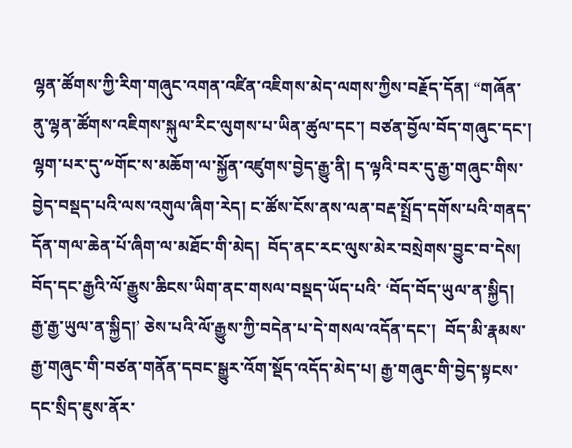ལྷན་ཚོགས་ཀྱི་རིག་གཞུང་འགན་འཛིན་འཇིགས་མེད་ལགས་ཀྱིས་བརྗོད་དོན། “གཞོན་ནུ་ལྷན་ཚོགས་འཇིགས་སྐུལ་རིང་ལུགས་པ་ཡིན་ཚུལ་དང་། བཙན་བྱོལ་བོད་གཞུང་དང་། ལྷག་པར་དུ་༸གོང་ས་མཆོག་ལ་སྐྱོན་འཛུགས་བྱེད་རྒྱུ་ནི། ད་ལྟའི་བར་དུ་རྒྱ་གཞུང་གིས་བྱེད་བསྡད་པའི་ལས་འགུལ་ཞིག་རེད། ང་ཚོས་ངོས་ནས་ལན་བརྡ་སྤྲོད་དགོས་པའི་གནད་དོན་གལ་ཆེན་པོ་ཞིག་ལ་མཐོང་གི་མེད།  བོད་ནང་རང་ལུས་མེར་བསྲེགས་བྱུང་བ་དེས། བོད་དང་རྒྱའི་ལོ་རྒྱུས་ཆིངས་ཡིག་ནང་གསལ་བསྡད་ཡོད་པའི་ ‘བོད་བོད་ཡུལ་ན་སྐྱིད། རྒྱ་རྒྱ་ཡུལ་ན་སྐྱིད།’ ཅེས་པའི་ལོ་རྒྱུས་ཀྱི་བདེན་པ་དེ་གསལ་འདོན་དང་།  བོད་མི་རྣམས་རྒྱ་གཞུང་གི་བཙན་གནོན་དབང་སྒྱུར་འོག་སྡོད་འདོད་མེད་པ། རྒྱ་གཞུང་གི་བྱེད་སྟངས་དང་སྲིད་ཇུས་ནོར་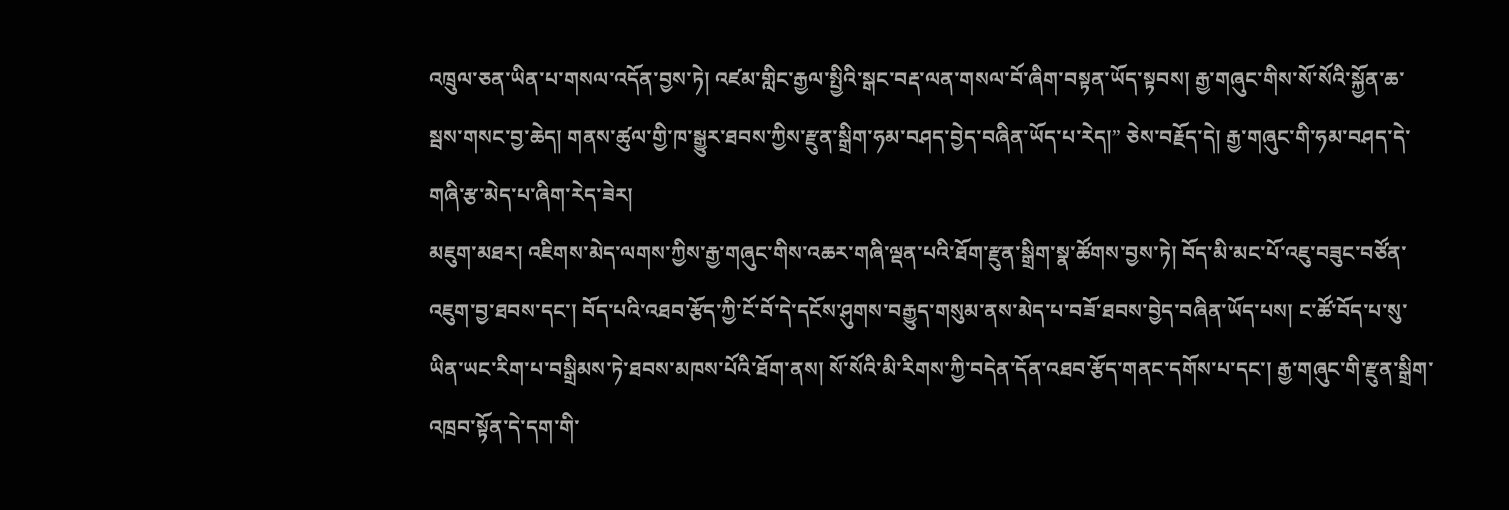འཁྲུལ་ཅན་ཡིན་པ་གསལ་འདོན་བྱས་ཏེ། འཛམ་གླིང་རྒྱལ་སྤྱིའི་སྒང་བརྡ་ལན་གསལ་བོ་ཞིག་བསྟན་ཡོད་སྟབས། རྒྱ་གཞུང་གིས་སོ་སོའི་སྐྱོན་ཆ་སྦས་གསང་བྱ་ཆེད། གནས་ཚུལ་གྱི་ཁ་སྒྱུར་ཐབས་ཀྱིས་རྫུན་སྒྲིག་ཧམ་བཤད་བྱེད་བཞིན་ཡོད་པ་རེད།” ཅེས་བརྗོད་དེ། རྒྱ་གཞུང་གི་ཧམ་བཤད་དེ་གཞི་རྩ་མེད་པ་ཞིག་རེད་ཟེར།
མཇུག་མཐར། འཇིགས་མེད་ལགས་ཀྱིས་རྒྱ་གཞུང་གིས་འཆར་གཞི་ལྡན་པའི་ཐོག་རྫུན་སྒྲིག་སྣ་ཚོགས་བྱས་ཏེ། བོད་མི་མང་པོ་འཇུ་བཟུང་བཙོན་འཇུག་བྱ་ཐབས་དང་། བོད་པའི་འཐབ་རྩོད་ཀྱི་ངོ་བོ་དེ་དངོས་ཤུགས་བརྒྱུད་གསུམ་ནས་མེད་པ་བཟོ་ཐབས་བྱེད་བཞིན་ཡོད་པས། ང་ཚོ་བོད་པ་སུ་ཡིན་ཡང་རིག་པ་བསྒྲིམས་ཏེ་ཐབས་མཁས་པོའི་ཐོག་ནས། སོ་སོའི་མི་རིགས་ཀྱི་བདེན་དོན་འཐབ་རྩོད་གནང་དགོས་པ་དང་། རྒྱ་གཞུང་གི་རྫུན་སྒྲིག་འཁྲབ་སྟོན་དེ་དག་གི་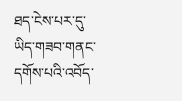ཐད་ངེས་པར་དུ་ཡིད་གཟབ་གནང་དགོས་པའི་འབོད་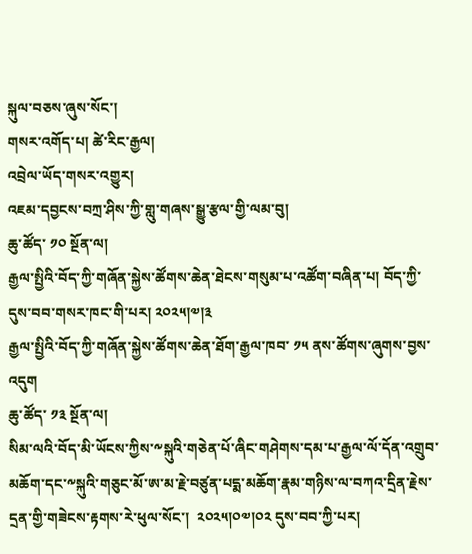སྐུལ་བཅས་ཞུས་སོང་།
གསར་འགོད་པ། ཚེ་རིང་རྒྱལ།
འབྲེལ་ཡོད་གསར་འགྱུར།
འཇམ་དབྱངས་བཀྲ་ཤིས་ཀྱི་གླུ་གཞས་སྒྱུ་རྩལ་གྱི་ལམ་བུ།
ཆུ་ཚོད་ ༡༠ སྔོན་ལ།
རྒྱལ་སྤྱིའི་བོད་ཀྱི་གཞོན་སྐྱེས་ཚོགས་ཆེན་ཐེངས་གསུམ་པ་འཚོག་བཞིན་པ། བོད་ཀྱི་དུས་བབ་གསར་ཁང་གི་པར། ༢༠༢༥།༧།༣
རྒྱལ་སྤྱིའི་བོད་ཀྱི་གཞོན་སྐྱེས་ཚོགས་ཆེན་ཐོག་རྒྱལ་ཁབ་ ༡༥ ནས་ཚོགས་ཞུགས་བྱས་འདུག
ཆུ་ཚོད་ ༡༣ སྔོན་ལ།
སིམ་ལའི་བོད་མི་ཡོངས་ཀྱིས་༸སྐུའི་གཅེན་པོ་ཞིང་གཤེགས་དམ་པ་རྒྱལ་ལོ་དོན་འགྲུབ་མཆོག་དང་༸སྐུའི་གཅུང་མོ་ཨ་མ་རྗེ་བཙུན་པདྨ་མཆོག་རྣམ་གཉིས་ལ་བཀའ་དྲིན་རྗེས་དྲན་གྱི་གཟེངས་རྟགས་རེ་ཕུལ་སོང་།  ༢༠༢༥།༠༧།༠༢ དུས་བབ་ཀྱི་པར།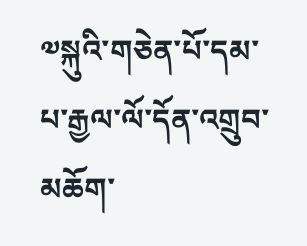༧སྐུའི་གཅེན་པོ་དམ་པ་རྒྱལ་ལོ་དོན་འགྲུབ་མཆོག་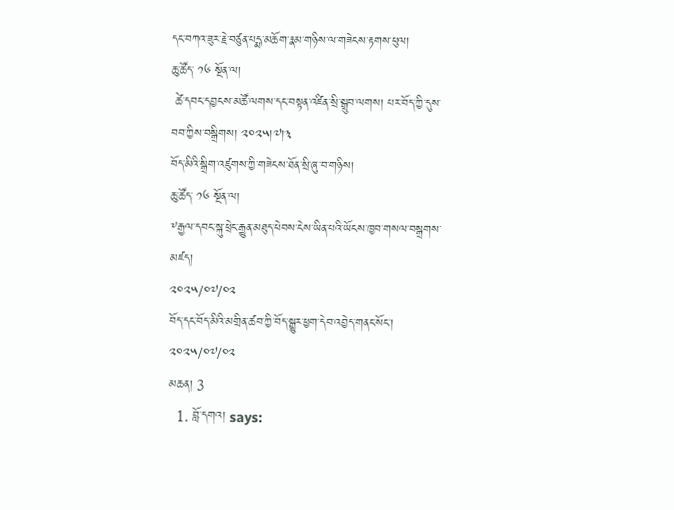དང་བཀའ་ཟུར་རྗེ་བཙུན་པདྨ་མཆོག་རྣམ་གཉིས་ལ་གཟེངས་རྟགས་ཕུལ།
ཆུ་ཚོད་ ༡༦ སྔོན་ལ།
 ཚེ་དབང་དབྱངས་མཚོ་ལགས་དང་བསྟན་འཛིན་སྲི་སྒྲུབ་ལགས། པར་བོད་ཀྱི་དུས་བབ་ཀྱིས་བསྒྲིགས། ༢༠༢༥།༧།༣
བོད་མིའི་སྒྲིག་འཛུགས་ཀྱི་གཟེངས་ཐོན་སྲི་ཞུ་བ་གཉིས།
ཆུ་ཚོད་ ༡༦ སྔོན་ལ།
༸རྒྱལ་དབང་སྐུ་ཕྲེང་རྒྱུན་མཐུད་ཕེབས་ངེས་ཡིན་པའི་ཡོངས་ཁྱབ་གསལ་བསྒྲགས་མཛད།
༢༠༢༥/༠༧/༠༢
བོད་དང་བོད་མིའི་མགྲིན་ཚབ་ཀྱི་བོད་སྒྱུར་ཕྱག་དེབ་འབྱེད་གནང་སོང་།
༢༠༢༥/༠༧/༠༢
མཆན། 3
  1. བློ་དགའ། says: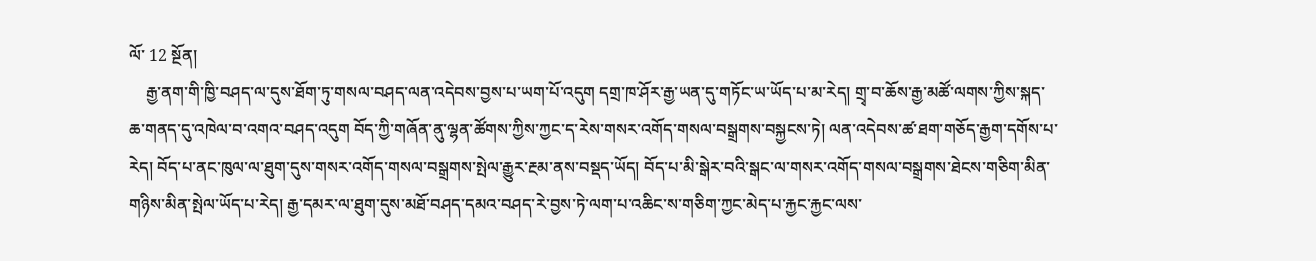ལོ་ 12 སྔོན།
    རྒྱ་ནག་གི་ཁྱི་བཤད་ལ་དུས་ཐོག་ཏུ་གསལ་བཤད་ལན་འདེབས་བྱས་པ་ཡག་པོ་འདུག དགྲ་ཁ་ཤོར་རྒྱ་ཡན་དུ་གཏོང་ཡ་ཡོད་པ་མ་རེད། གྲྭ་བ་ཆོས་རྒྱ་མཚོ་ལགས་ཀྱིས་སྐད་ཆ་གནད་དུ་འཁེལ་བ་འགའ་བཤད་འདུག བོད་ཀྱི་གཞོན་ནུ་ལྷན་ཚོགས་ཀྱིས་ཀྱང་ད་རེས་གསར་འགོད་གསལ་བསྒྲགས་བསྐྱངས་ཏེ། ལན་འདེབས་ཚ་ཐག་གཅོད་རྒྱག་དགོས་པ་རེད། བོད་པ་ནང་ཁུལ་ལ་ཐུག་དུས་གསར་འགོད་གསལ་བསྒྲགས་སྤེལ་རྒྱུར་རྔམ་ནས་བསྡད་ཡོད། བོད་པ་མི་སྒེར་བའི་སྒང་ལ་གསར་འགོད་གསལ་བསྒྲགས་ཐེངས་གཅིག་མིན་གཉིས་མིན་སྤེལ་ཡོད་པ་རེད། རྒྱ་དམར་ལ་ཐུག་དུས་མཐོ་བཤད་དམའ་བཤད་རེ་བྱས་ཏེ་ལག་པ་འཆིང་ས་གཅིག་ཀྱང་མེད་པ་རྐྱང་རྐྱང་ལས་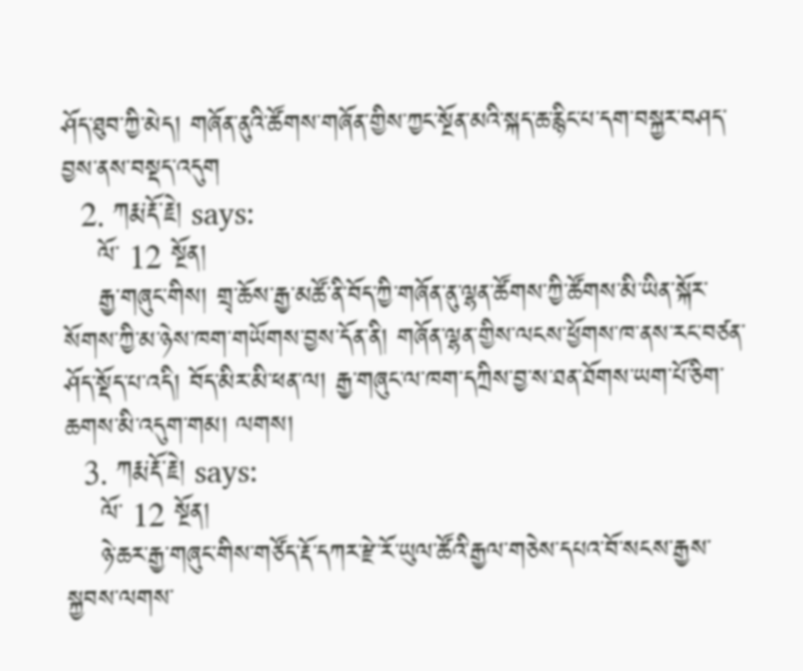ཤོད་ཐུབ་ཀྱི་མེད། གཞོན་ནུའི་ཚོགས་གཞོན་གྱིས་ཀྱང་སྔོན་མའི་སྐད་ཆ་རྙིང་པ་དག་བསྐྱར་བཤད་བྱས་ནས་བསྡད་འདུག
  2. ཀརྨ་རྡོ་རྗེ། says:
    ལོ་ 12 སྔོན།
    རྒྱ་གཞུང་གིས། གྲྭ་ཆོས་རྒྱ་མཚོ་ནི་བོད་ཀྱི་གཞོན་ནུ་ལྷན་ཚོགས་ཀྱི་ཚོགས་མི་ཡིན་སྐོར་སོགས་ཀྱི་མ་ཉེས་ཁག་གཡོགས་བྱས་དོན་ནི། གཞོན་ལྷན་གྱིས་ལངས་ཕྱོགས་ཁ་ནས་རང་བཙན་ཤོད་སྡོད་པ་འདི། བོད་མིར་མི་ཕན་ལ། རྒྱ་གཞུང་ལ་ཁག་དཀྲིས་བྱ་ས་ཐན་ཐོགས་ཡག་པོ་ཅིག་ཆགས་མི་འདུག་གམ། ལགས།
  3. ཀརྨ་རྡོ་རྗེ། says:
    ལོ་ 12 སྔོན།
    ཉེ་ཆར་རྒྱ་གཞུང་གིས་གཙོད་རྡོ་དཀར་རྫེ་རོ་ཡུལ་ཚོའི་རྒྱལ་གཅེས་དཔའ་བོ་སངས་རྒྱས་སྐྱབས་ལགས་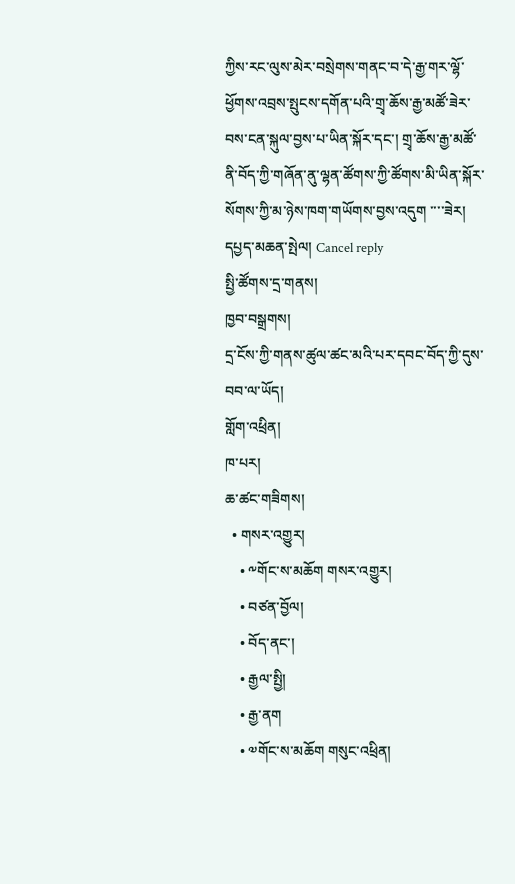ཀྱིས་རང་ལུས་མེར་བསྲེགས་གནང་བ་དེ་རྒྱ་གར་ལྷོ་ཕྱོགས་འབྲས་སྤུངས་དགོན་པའི་གྲྭ་ཆོས་རྒྱ་མཚོ་ཟེར་བས་ངན་སྐུལ་བྱས་པ་ཡིན་སྐོར་དང་། གྲྭ་ཆོས་རྒྱ་མཚོ་ནི་བོད་ཀྱི་གཞོན་ནུ་ལྷན་ཚོགས་ཀྱི་ཚོགས་མི་ཡིན་སྐོར་སོགས་ཀྱི་མ་ཉེས་ཁག་གཡོགས་བྱས་འདུག ་་་་ཟེར།
དཔྱད་མཆན་སྤེལ། Cancel reply
སྤྱི་ཚོགས་དྲ་གནས།
ཁྱབ་བསྒྲགས།
དྲ་ངོས་ཀྱི་གནས་ཚུལ་ཚང་མའི་པར་དབང་བོད་ཀྱི་དུས་བབ་ལ་ཡོད།
གློག་འཕྲིན།
ཁ་པར།
ཆ་ཚང་གཟིགས།
  • གསར་འགྱུར།
    • ༸གོང་ས་མཆོག གསར་འགྱུར།
    • བཙན་བྱོལ།
    • བོད་ནང་།
    • རྒྱལ་སྤྱི།
    • རྒྱ་ནག
    • ༧གོང་ས་མཆོག གསུང་འཕྲིན།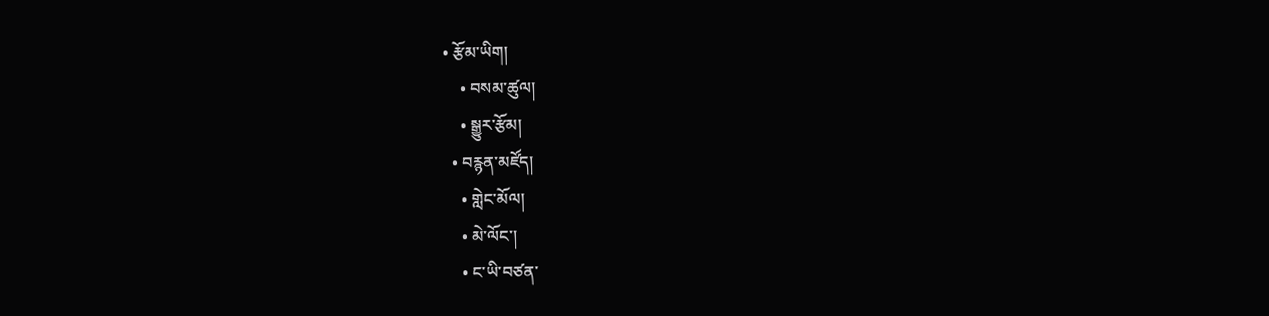• རྩོམ་ཡིག།
    • བསམ་ཚུལ།
    • སྒྱུར་རྩོམ།
  • བརྙན་མཛོད།
    • གླེང་མོལ།
    • མེ་ལོང་།
    • ང་ཡི་བཙན་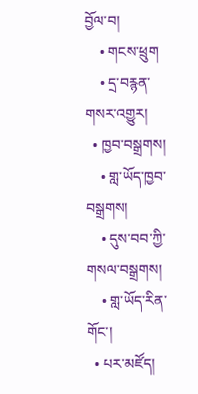བྱོལ་བ།
    • གངས་ཕྲུག
    • དྲ་བརྙན་གསར་འགྱུར།
  • ཁྱབ་བསྒྲགས།
    • གླ་ཡོད་ཁྱབ་བསྒྲགས།
    • དུས་བབ་ཀྱི་གསལ་བསྒྲགས།
    • གླ་ཡོད་རིན་གོང་།
  • པར་མཛོད།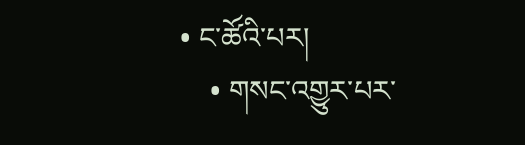• ང་ཚོའི་པར།
    • གསང་འགྱུར་པར་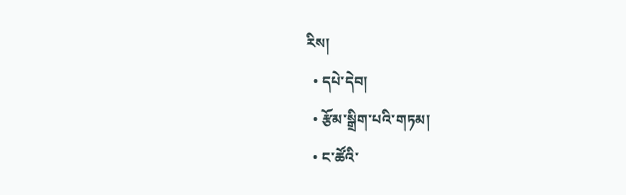རིས།
  • དཔེ་དེབ།
  • རྩོམ་སྒྲིག་པའི་གཏམ།
  • ང་ཚོའི་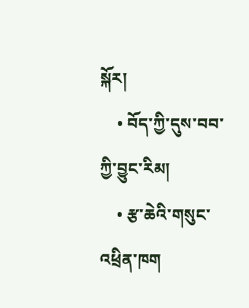སྐོར།
    • བོད་ཀྱི་དུས་བབ་ཀྱི་བྱུང་རིམ།
    • རྩ་ཆེའི་གསུང་འཕྲིན་ཁག